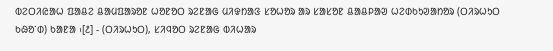ᱵᱮᱛᱤᱭᱟᱦ ᱯᱟᱪᱮ ᱪᱟᱢᱯᱟᱨᱚᱱ ᱦᱚᱱᱚᱛ ᱨᱮᱱᱟᱜ ᱢᱤᱫᱴᱟᱝ ᱥᱚᱦᱚᱨ ᱟᱨ ᱥᱟᱥᱚᱱ ᱪᱟᱪᱞᱟᱣ ᱦᱮᱰᱠᱩᱣᱟᱴᱚᱨ (ᱛᱤᱨᱦᱩᱛ ᱠᱷᱚᱸᱰ) ᱠᱟᱱᱟ ᱾[᱒] - (ᱛᱤᱨᱦᱩᱛ), ᱥᱤᱧᱚᱛ ᱨᱮᱱᱟᱜ ᱵᱤᱦᱟᱨ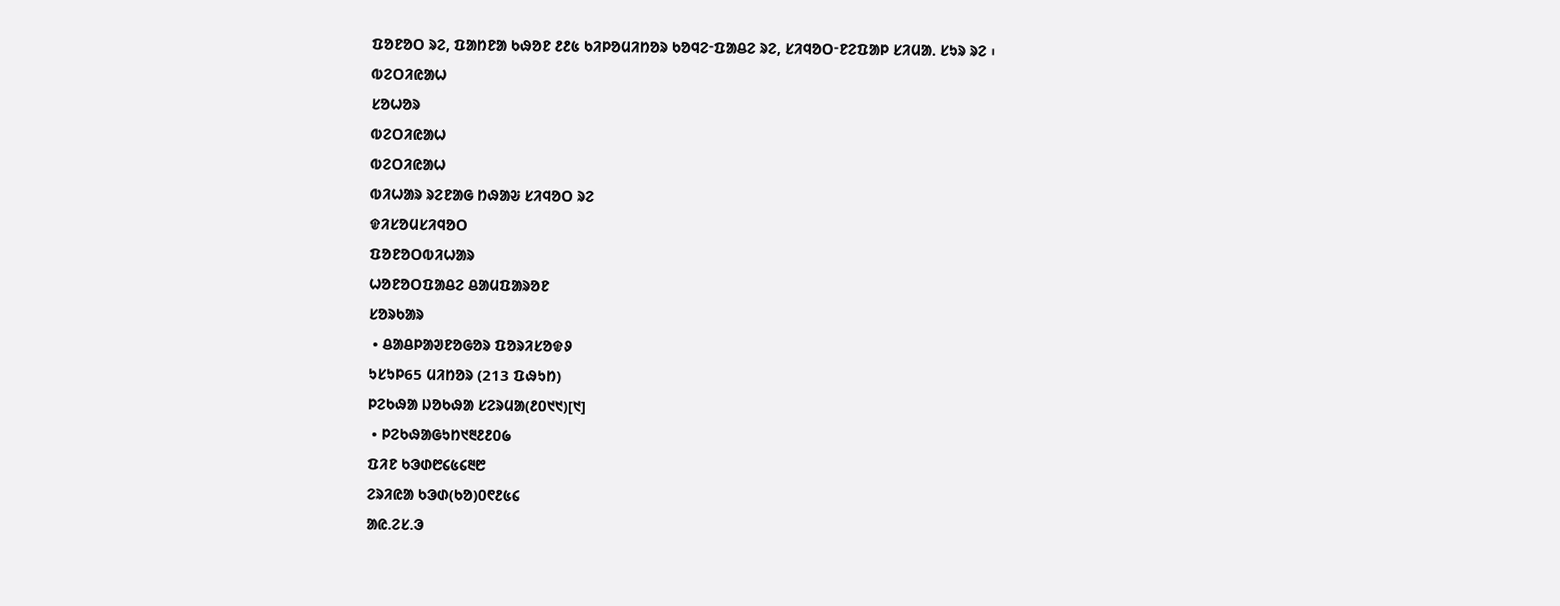ᱯᱚᱱᱚᱛ ᱨᱮ, ᱯᱟᱴᱱᱟ ᱠᱷᱚᱱ ᱒᱒᱕ ᱠᱤᱞᱚᱢᱤᱴᱚᱨ ᱠᱚᱧᱮᱼᱯᱟᱪᱮ ᱨᱮ, ᱥᱤᱧᱚᱛᱼᱱᱮᱯᱟᱞ ᱥᱤᱢᱟᱹ ᱥᱩᱨ ᱨᱮ ᱾
ᱵᱮᱛᱤᱭᱟᱦ
ᱥᱚᱦᱚᱨ
ᱵᱮᱛᱤᱭᱟᱦ
ᱵᱮᱛᱤᱭᱟᱦ
ᱵᱤᱦᱟᱨ ᱨᱮᱱᱟᱜ ᱴᱷᱟᱶ ᱥᱤᱧᱚᱛ ᱨᱮ
ᱫᱤᱥᱚᱢᱥᱤᱧᱚᱛ
ᱯᱚᱱᱚᱛᱵᱤᱦᱟᱨ
ᱦᱚᱱᱚᱛᱯᱟᱪᱮ ᱪᱟᱢᱯᱟᱨᱚᱱ
ᱥᱚᱨᱠᱟᱨ
 • ᱪᱟᱪᱞᱟᱣᱱᱚᱜᱚᱨ ᱯᱚᱨᱤᱥᱚᱫᱽ
ᱩᱥᱩᱞ65 ᱢᱤᱴᱚᱨ (213 ᱯᱷᱩᱴ)
ᱞᱮᱠᱷᱟ ᱡᱚᱠᱷᱟ ᱥᱮᱨᱢᱟ(᱒᱐᱑᱑)[᱑]
 • ᱞᱮᱠᱷᱟᱜᱩᱴ᱑᱓᱒᱒᱐᱙
ᱯᱤᱱ ᱠᱳᱰ᱘᱔᱕᱔᱓᱘
ᱮᱨᱤᱭᱟ ᱠᱳᱰ(ᱠᱚ)᱐᱖᱒᱕᱔
ᱟᱭ.ᱮᱥ.ᱳ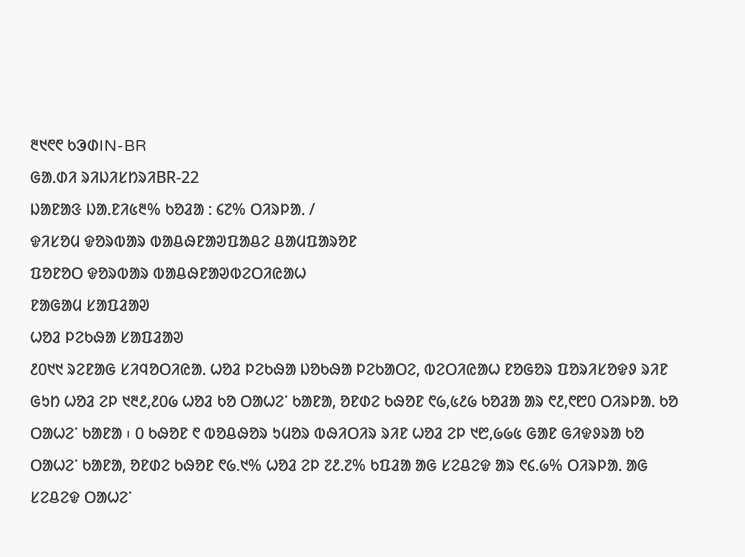᱓᱑᱖᱖ ᱠᱳᱰIN-BR
ᱜᱟᱹᱰᱤ ᱨᱤᱡᱤᱥᱴᱨᱤBR-22
ᱡᱟᱱᱟᱝ ᱡᱟᱹᱱᱤ᱕᱓% ᱠᱚᱲᱟ : ᱔᱗% ᱛᱤᱨᱞᱟᱹ /
ᱫᱤᱥᱚᱢ ᱫᱚᱨᱵᱟᱨ ᱵᱟᱪᱷᱱᱟᱣᱯᱟᱪᱮ ᱪᱟᱢᱯᱟᱨᱚᱱ
ᱯᱚᱱᱚᱛ ᱫᱚᱨᱵᱟᱨ ᱵᱟᱪᱷᱱᱟᱣᱵᱮᱛᱤᱭᱟᱦ
ᱱᱟᱜᱟᱢ ᱥᱟᱯᱲᱟᱣ
ᱦᱚᱲ ᱞᱮᱠᱷᱟ ᱥᱟᱯᱲᱟᱣ
᱒᱐᱑᱑ ᱨᱮᱱᱟᱜ ᱥᱤᱧᱚᱛᱤᱭᱟᱹ ᱦᱚᱲ ᱞᱮᱠᱷᱟ ᱡᱚᱠᱷᱟ ᱞᱮᱠᱟᱛᱮ, ᱵᱮᱛᱤᱭᱟᱦ ᱱᱚᱜᱚᱨ ᱯᱚᱨᱤᱥᱚᱫᱽ ᱨᱤᱱ ᱜᱩᱴ ᱦᱚᱲ ᱮᱞ ᱑᱓᱒,᱒᱐᱙ ᱦᱚᱲ ᱠᱚ ᱛᱟᱦᱮᱸ ᱠᱟᱱᱟ, ᱚᱱᱰᱮ ᱠᱷᱚᱱ ᱖᱙,᱕᱒᱙ ᱠᱚᱲᱟ ᱟᱨ ᱖᱒,᱖᱘᱐ ᱛᱤᱨᱞᱟᱹ ᱠᱚ ᱛᱟᱦᱮᱸ ᱠᱟᱱᱟ ᱾ ᱐ ᱠᱷᱚᱱ ᱖ ᱵᱚᱪᱷᱚᱨ ᱩᱢᱚᱨ ᱵᱷᱤᱛᱤᱨ ᱨᱤᱱ ᱦᱚᱲ ᱮᱞ ᱑᱘,᱙᱙᱕ ᱜᱟᱱ ᱜᱤᱫᱽᱨᱟ ᱠᱚ ᱛᱟᱦᱮᱸ ᱠᱟᱱᱟ, ᱚᱱᱰᱮ ᱠᱷᱚᱱ ᱖᱙.᱑% ᱦᱚᱲ ᱮᱞ ᱗᱒.᱗% ᱠᱯᱲᱟ ᱟᱜ ᱥᱮᱪᱮᱫ ᱟᱨ ᱖᱔.᱙% ᱛᱤᱨᱞᱟᱹ ᱟᱜ ᱥᱮᱪᱮᱫ ᱛᱟᱦᱮᱸ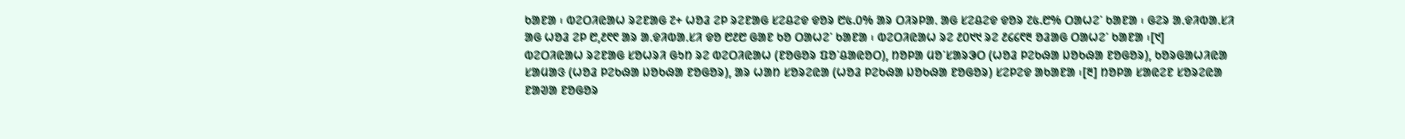ᱠᱟᱱᱟ ᱾ ᱵᱮᱛᱤᱭᱟᱦ ᱨᱮᱱᱟᱜ ᱗+ ᱦᱚᱲ ᱮᱞ ᱨᱮᱱᱟᱜ ᱥᱮᱪᱮᱫ ᱫᱚᱨ ᱘᱕.᱐% ᱟᱨ ᱛᱤᱨᱞᱟᱹ ᱟᱜ ᱥᱮᱪᱮᱫ ᱫᱚᱨ ᱗᱕.᱘% ᱛᱟᱦᱮᱸ ᱠᱟᱱᱟ ᱾ ᱜᱮᱨ ᱟᱹᱫᱤᱵᱟᱹᱥᱤ ᱟᱜ ᱦᱚᱲ ᱮᱞ ᱘,᱒᱖᱖ ᱟᱨ ᱟᱹᱫᱤᱵᱟᱹᱥᱤ ᱫᱚ ᱘᱒᱘ ᱜᱟᱱ ᱠᱚ ᱛᱟᱦᱮᱸ ᱠᱟᱱᱟ ᱾ ᱵᱮᱛᱤᱭᱟᱦ ᱨᱮ ᱒᱐᱑᱑ ᱨᱮ ᱒᱔᱔᱖᱓ ᱚᱲᱟᱜ ᱛᱟᱦᱮᱸ ᱠᱟᱱᱟ ᱾[᱑]
ᱵᱮᱛᱤᱭᱟᱦ ᱨᱮᱱᱟᱜ ᱥᱚᱦᱨᱤ ᱜᱩᱴ ᱨᱮ ᱵᱮᱛᱤᱭᱟᱦ (ᱱᱚᱜᱚᱨ ᱯᱚᱸᱪᱟᱭᱚᱛ), ᱴᱚᱞᱟ ᱢᱚᱸᱥᱟᱨᱳᱛ (ᱦᱚᱲ ᱞᱮᱠᱷᱟ ᱡᱚᱠᱷᱟ ᱱᱚᱜᱚᱨ), ᱠᱚᱨᱜᱟᱦᱤᱭᱟ ᱥᱟᱢᱟᱝ (ᱦᱚᱲ ᱞᱮᱠᱷᱟ ᱡᱚᱠᱷᱟ ᱱᱚᱜᱚᱨ), ᱟᱨ ᱦᱟᱴ ᱥᱚᱨᱮᱭᱟ (ᱦᱚᱲ ᱞᱮᱠᱷᱟ ᱡᱚᱠᱷᱟ ᱱᱚᱜᱚᱨ) ᱥᱮᱞᱮᱫ ᱟᱠᱟᱱᱟ ᱾[᱓] ᱴᱚᱞᱟ ᱥᱟᱭᱮᱱ ᱥᱚᱨᱮᱭᱟ ᱱᱟᱣᱟ ᱱᱚᱜᱚᱨ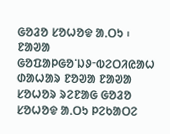ᱜᱚᱲᱚ ᱥᱚᱦᱚᱫ ᱟᱹᱛᱩ ᱾ ᱱᱟᱣᱟ ᱜᱚᱯᱟᱞᱜᱚᱸᱡᱽᱼᱵᱮᱛᱤᱭᱟᱦ ᱰᱟᱦᱟᱨ ᱱᱚᱣᱟ ᱱᱟᱣᱟ ᱥᱚᱦᱚᱨ ᱨᱮᱱᱟᱜ ᱜᱚᱲᱚ ᱥᱚᱦᱚᱫ ᱟᱹᱛᱩ ᱞᱮᱠᱟᱛᱮ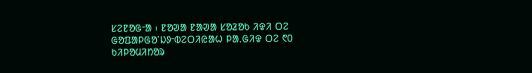ᱥᱮᱱᱚᱜᱼᱟ ᱾ ᱱᱚᱣᱟ ᱱᱟᱣᱟ ᱥᱚᱲᱚᱠ ᱤᱫᱤ ᱛᱮ ᱜᱚᱯᱟᱞᱜᱚᱸᱡᱽᱼᱵᱮᱛᱤᱭᱟᱦ ᱞᱟᱹᱜᱤᱫ ᱛᱮ ᱖᱐ ᱠᱤᱞᱚᱢᱤᱴᱚᱨ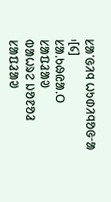ᱥᱟᱸᱜᱤᱧ ᱦᱩᱰᱤᱧᱚᱜᱼᱟ ᱾[᱔]
ᱥᱟᱹᱠᱷᱭᱟᱹᱛ ᱥᱟᱯᱲᱟᱣ
ᱵᱟᱦᱨᱮ ᱡᱚᱱᱚᱲ ᱥᱟᱯᱲᱟᱣ